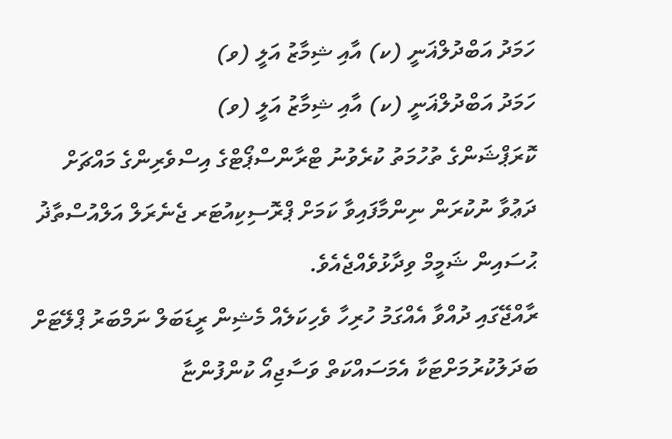ހަމަދު އަބްދުލްޣަނީ (ކ) އާއި ޝިމާޒު އަލީ (ވ)
ހަމަދު އަބްދުލްޣަނީ (ކ) އާއި ޝިމާޒު އަލީ (ވ)
ކޮރަޕްޝަންގެ ތުހުމަތު ކުރެވުނު ޓްރާންސްޕޯޓްގެ އިސްވެރިންގެ މައްޗަށް ދަޢުވާ ނުކުރަން ނިންމާފައިވާ ކަމަށް ޕްރޮސިކިއުޓަރ ޖެނެރަލް އަލްއުސްތާޛު ޙުސައިން ޝަމީމް ވިދާޅުވެއްޖެއެވެ.
ރާއްޖޭގައި ދުއްވާ އެއްގަމު ހުރިހާ ވެހިކަލެއް މެޝިން ރީޑަބަލް ނަމްބަރު ޕްލޭޓަށް ބަދަލުކުރުމަށްޓަކާ އެމަސައްކަތް ވަސާޖިއޯ ކުންފުންޏާ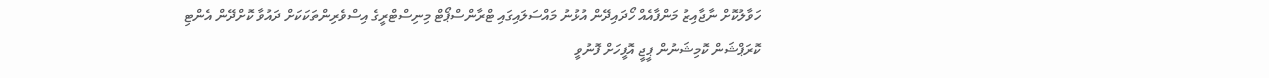ހަވާލުކޮށް ނާޖާއިޒު މަންފާއެއް ހޯދައިދޭން އުޅުނު މައްސަލައިގައި ޓްރާންސްޕޯޓް މިނިސްޓްރީގެ އިސްވެރިންތަކަކަށް ދައުވާ ކޮށްދޭން އެންޓި ކޮރަޕްޝަން ކޮމިޝަނުން ޕީޖީ އޮފީހަށް ފޮނުވީ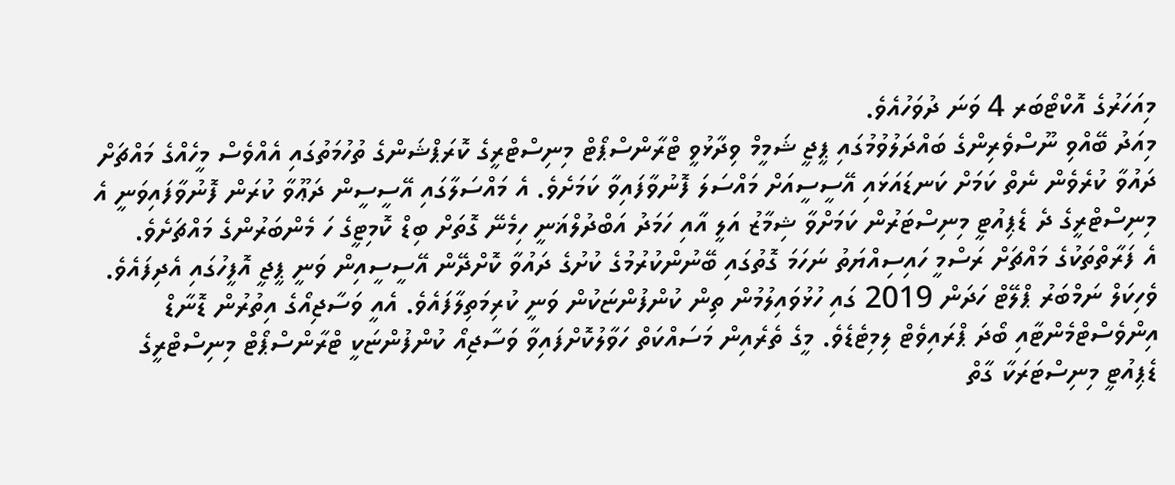މިއަހަރުގެ އޮކްޓޯބަރ 4 ވަނަ ދުވަހުއެވެ.
މިއަދު ބޭއްވި ނޫސްވެރިންގެ ބައްދަލުވުމުގައި ޕީޖީ ޝަމީމް ވިދާޅުވީ ޓްރާންސްޕޯޓް މިނިސްޓްރީގެ ކޮރަޕްޝަންގެ ތުހުމަތުގައި އެއްވެސް މީހެއްގެ މައްޗަށް ދައުވާ ކުރެވެން ނެތް ކަމަށް ކަނޑައަޅައި އޭސީސީއަށް މައްސަލަ ފޮނުވާފައިވާ ކަމަށެވެ. އެ މައްސަލާގައި އޭސީސީން ދަޢޫވާ ކުރަން ފޮނުވާފައިވަނީ އެ މިނިސްޓްރީގެ ދެ ޑެޕިއުޓީ މިނިސްޓަރުން ކަމަށްވާ ޝިމާޒު އަލީ އާއި ހަމަދު އަބްދުލްޣަނީ ހިމެނޭ ގޮތަށް ބިޑް ކޮމިޓީގެ ހަ މެންބަރުންގެ މައްޗަށެވެ.
އެ ފަރާތްތަކުގެ މައްޗަށް ރަސްމީ ހައިސިއްޔަތު ނަހަމަ ގޮތުގައި ބޭނުންކުރުމުގެ ކުށުގެ ދައުވާ ކޮށްދޭން އޭސީސީއިން ވަނީ ޕީޖީ އޮފީހުގައި އެދިފައެވެ.
ވެހިކަލް ނަމްބަރު ޕްލޭޓް ހަދަން 2019 ގައި ހުޅުވައިލުމުން ތިން ކުންފުންޏަކުން ވަނީ ކުރިމަތިލާފައެވެ. އެއީ ވަސާޖިއޯގެ އިތުރުން ޑޮނާޑް އިންވެސްޓްމެންޓާއި ބޯދަ ޕްރައިވެޓް ލިމިޓެޑެވެ. މީގެ ތެރެއިން މަސައްކަތް ހަވާލުކޮށްފައިވާ ވަސާޖިއޯ ކުންފުންޏަކީ ޓްރާންސްޕޯޓް މިނިސްޓްރީގެ ޑެޕިއުޓީ މިނިސްޓަރަކާ ގާތް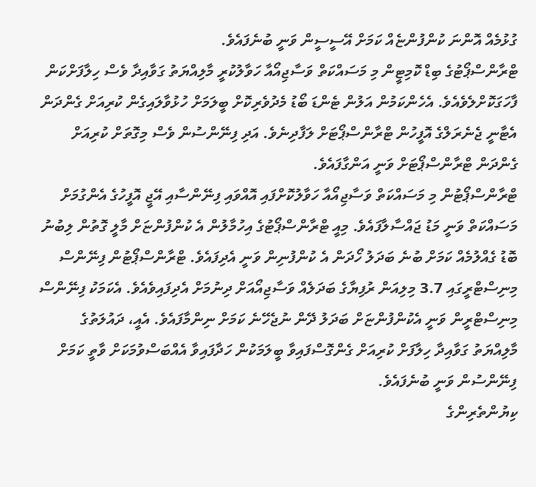ގުޅުމެއް އޮންނަ ކުންފުންޏެއް ކަމަށް އޭސީސީން ވަނީ ބުނެފައެވެ.
ޓްރާންސްޕޯޓުގެ ބިޑް ކޮމިޓީން މި މަސައްކަތް ވަސާޖިއޯއާ ހަވާލުކުރީ މާލިއްޔަތު ގަވާއިދާ ވެސް ހިލާފަށްކަން ފާހަގަކޮށްލެވެއެވެ. އެހެންކަމުން އަލުން ޓެންޑަ ބޯޑު މެދުވެރިކޮށް ބީލަމަށް ހުޅުވާލައިގެން ކުރިއަށް ގެންދަން އެޓާނީ ޖެނެރަލްގެ އޮފީހުން ޓްރާންސްޕޯޓަށް ލަފާދިނެވެ. އަދި ފިނޭންސުން ވެސް މިގޮތަށް ކުރިއަށް ގެންދަން ޓްރާންސްޕޯޓަށް ވަނީ އަންގާފައެވެ.
ޓްރާންސްޕޯޓުން މި މަސައްކަތް ވަސާޖިއޯއާ ހަވާލުކޮށްފައި އޮއްވައި ފިނޭންސާއި އޭޖީ އޮފީހުގެ އެންގުމަށް މަސައްކަތް ވަނީ މަޑު ޖައްސާލާފައެވެ. މިއީ ޓްރާންސްޕޯޓުގެ އިހުމާލުން އެ ކުންފުންޏަށް މާލީ ގޮތުން ލިބުނު ބޮޑު ގެއްލުމެއް ކަމަށް ބުނެ ބަދަލު ހޯދަން އެ ކުންފުނިން ވަނީ އެދިފައެވެ. ޓްރާންސްޕޯޓުން ފިނޭންސް މިނިސްޓްރީގައި 3.7 މިލިއަން ރުފިޔާގެ ބަދަލެއް ވަސާޖިއޯއަށް ދިނުމަށް އެދިފައިވެއެވެ. އެކަމަކު ފިނޭންސް މިނިސްޓްރީން ވަނީ އެކުންފުންޏަށް ބަދަލު ދޭން ނުޖެހޭނެ ކަމަށް ނިންމާފައެވެ. އެއީ، ދައުލަތުގެ މާލިއްޔަތު ގަވާއިދާ ހިލާފަށް ކުރިއަށް ގެންގޮސްފައިވާ ބީލަމަކުން ހަދާފައިވާ އެއްބަސްވުމަކަށް ވާތީ ކަމަށް ފިނޭންސުން ވަނީ ބުނެފައެވެ.
ކިޔުންތެރިންގެ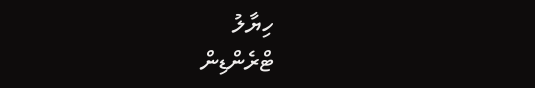ހިޔާލު
ޓްރެންޑިން